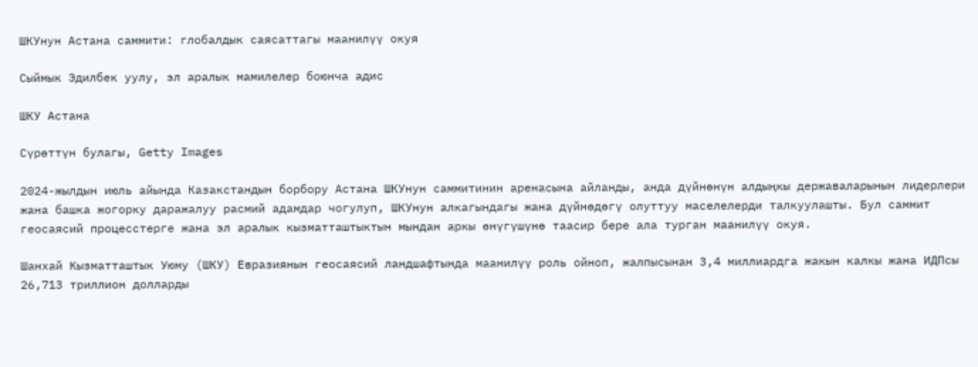ШКУнун Астана саммити: глобалдык саясаттагы маанилүү окуя

Сыймык Эдилбек уулу, эл аралык мамилелер боюнча адис

ШКУ Астана

Сүрөттүн булагы, Getty Images

2024-жылдын июль айында Казакстандын борбору Астана ШКУнун саммитинин аренасына айланды, анда дүйнөнүн алдыңкы державаларынын лидерлери жана башка жогорку даражалуу расмий адамдар чогулуп, ШКУнун алкагындагы жана дүйнөдөгү олуттуу маселелерди талкуулашты. Бул саммит геосаясий процесстерге жана эл аралык кызматташтыктын мындан аркы өнүгүшүнө таасир бере ала турган маанилүү окуя.

Шанхай Кызматташтык Уюму (ШКУ) Евразиянын геосаясий ландшафтында маанилүү роль ойноп, жалпысынан 3,4 миллиардга жакын калкы жана ИДПсы 26,713 триллион долларды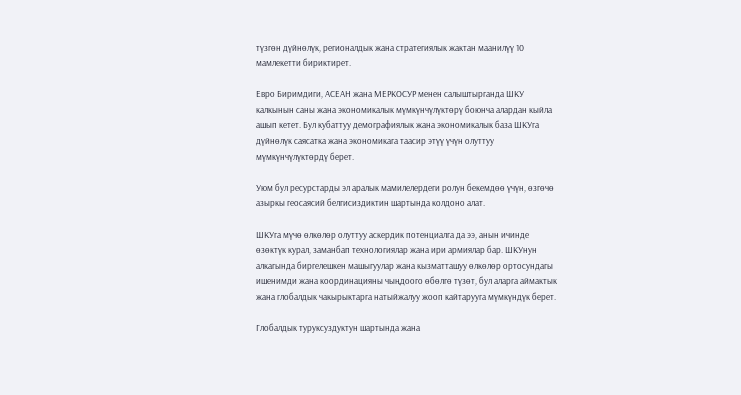түзгөн дүйнөлүк, регионалдык жана стратегиялык жактан маанилүү 10 мамлекетти бириктирет.

Евро Биримдиги, АСЕАН жана МЕРКОСУР менен салыштырганда ШКУ калкынын саны жана экономикалык мүмкүнчүлүктөрү боюнча алардан кыйла ашып кетет. Бул кубаттуу демографиялык жана экономикалык база ШКУга дүйнөлүк саясатка жана экономикага таасир этүү үчүн олуттуу мүмкүнчүлүктөрдү берет.

Уюм бул ресурстарды эл аралык мамилелердеги ролун бекемдөө үчүн, өзгөчө азыркы геосаясий белгисиздиктин шартында колдоно алат.

ШКУга мүчө өлкөлөр олуттуу аскердик потенциалга да ээ, анын ичинде өзөктүк курал, заманбап технологиялар жана ири армиялар бар. ШКУнун алкагында биргелешкен машыгуулар жана кызматташуу өлкөлөр ортосундагы ишенимди жана координацияны чыңдоого өбөлгө түзөт, бул аларга аймактык жана глобалдык чакырыктарга натыйжалуу жооп кайтарууга мүмкүндүк берет.

Глобалдык туруксуздуктун шартында жана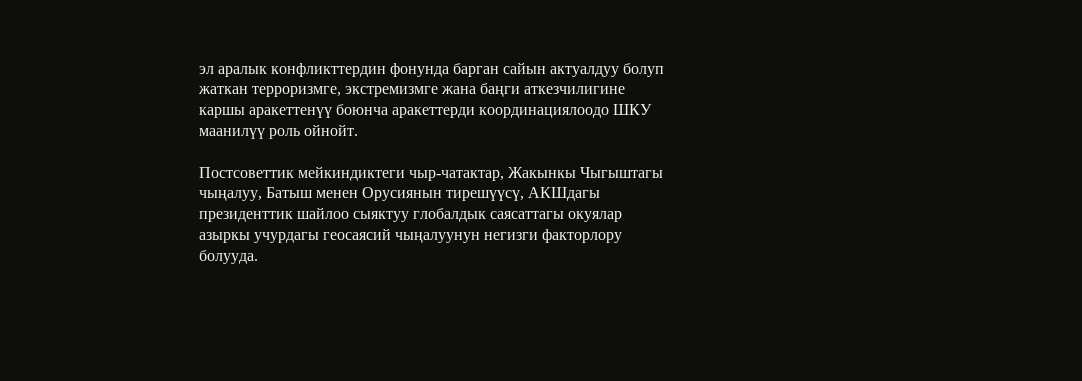эл аралык конфликттердин фонунда барган сайын актуалдуу болуп жаткан терроризмге, экстремизмге жана баңги аткезчилигине каршы аракеттенүү боюнча аракеттерди координациялоодо ШКУ маанилүү роль ойнойт.

Постсоветтик мейкиндиктеги чыр-чатактар, Жакынкы Чыгыштагы чыңалуу, Батыш менен Орусиянын тирешүүсү, АКШдагы президенттик шайлоо сыяктуу глобалдык саясаттагы окуялар азыркы учурдагы геосаясий чыңалуунун негизги факторлору болууда.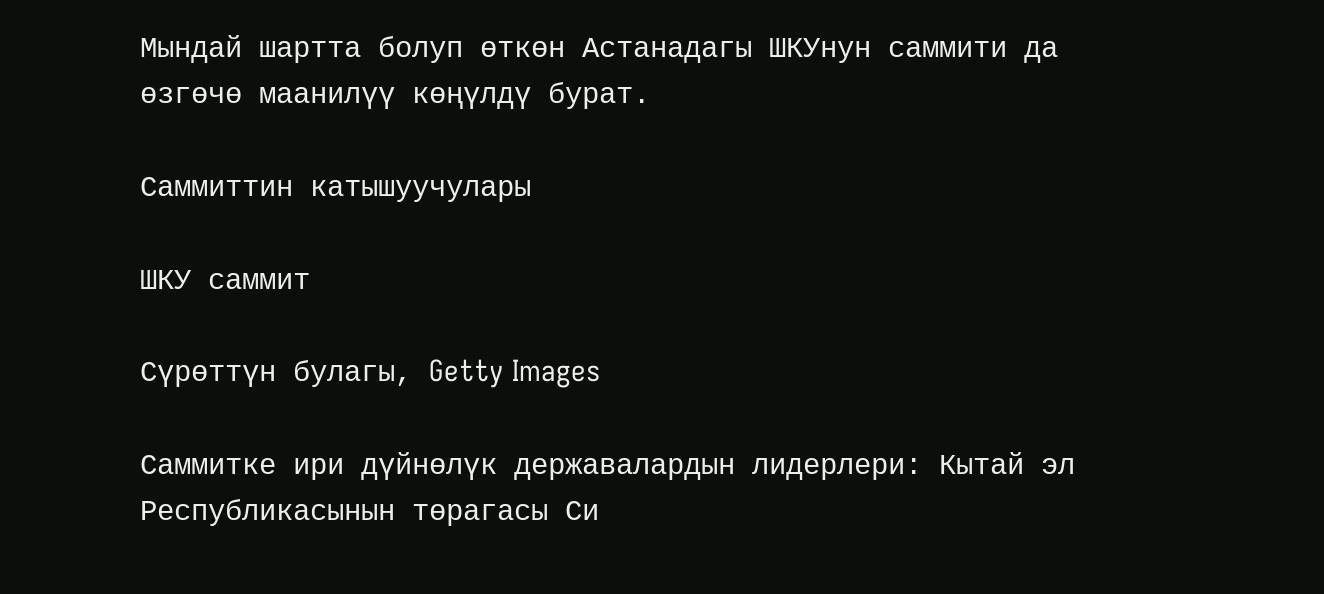Мындай шартта болуп өткөн Астанадагы ШКУнун саммити да өзгөчө маанилүү көңүлдү бурат.

Саммиттин катышуучулары

ШКУ саммит

Сүрөттүн булагы, Getty Images

Саммитке ири дүйнөлүк державалардын лидерлери: Кытай эл Республикасынын төрагасы Си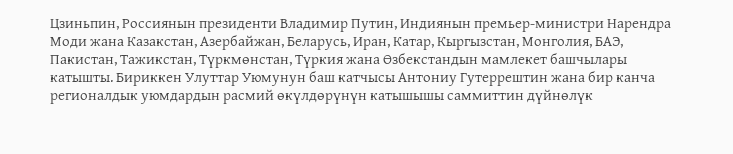Цзиньпин, Россиянын президенти Владимир Путин, Индиянын премьер-министри Нарендра Моди жана Казакстан, Азербайжан, Беларусь, Иран, Катар, Кыргызстан, Монголия, БАЭ, Пакистан, Тажикстан, Түркмөнстан, Түркия жана Өзбекстандын мамлекет башчылары катышты. Бириккен Улуттар Уюмунун баш катчысы Антониу Гутеррештин жана бир канча регионалдык уюмдардын расмий өкүлдөрүнүн катышышы саммиттин дүйнөлүк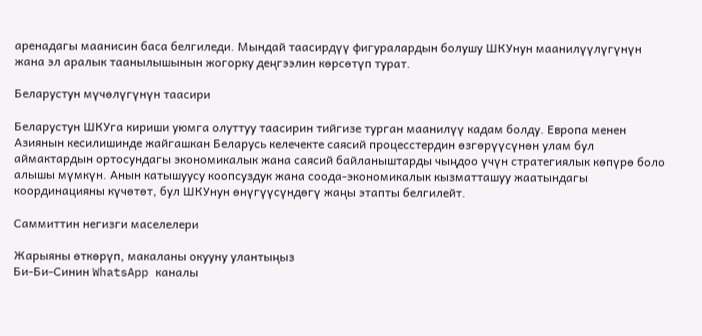аренадагы маанисин баса белгиледи. Мындай таасирдүү фигуралардын болушу ШКУнун маанилүүлүгүнүн жана эл аралык таанылышынын жогорку деңгээлин көрсөтүп турат.

Беларустун мүчөлүгүнүн таасири

Беларустун ШКУга кириши уюмга олуттуу таасирин тийгизе турган маанилүү кадам болду. Европа менен Азиянын кесилишинде жайгашкан Беларусь келечекте саясий процесстердин өзгөрүүсүнөн улам бул аймактардын ортосундагы экономикалык жана саясий байланыштарды чыңдоо үчүн стратегиялык көпүрө боло алышы мүмкүн. Анын катышуусу коопсуздук жана соода-экономикалык кызматташуу жаатындагы координацияны күчөтөт, бул ШКУнун өнүгүүсүндөгү жаңы этапты белгилейт.

Саммиттин негизги маселелери

Жарыяны өткөрүп, макаланы окууну улантыңыз
Би-Би-Синин WhatsApp каналы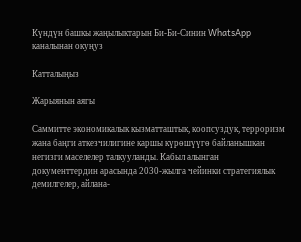Күндүн башкы жаңылыктарын Би-Би-Синин WhatsApp каналынан окуңуз

Катталыңыз

Жарыянын аягы

Саммитте экономикалык кызматташтык, коопсуздук, терроризм жана баңги аткезчилигине каршы күрөшүүгө байланышкан негизги маселелер талкууланды. Кабыл алынган документтердин арасында 2030-жылга чейинки стратегиялык демилгелер, айлана-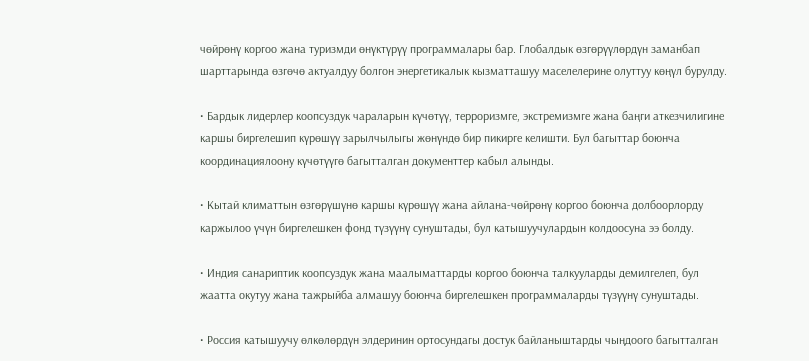чөйрөнү коргоо жана туризмди өнүктүрүү программалары бар. Глобалдык өзгөрүүлөрдүн заманбап шарттарында өзгөчө актуалдуу болгон энергетикалык кызматташуу маселелерине олуттуу көңүл бурулду.

• Бардык лидерлер коопсуздук чараларын күчөтүү, терроризмге, экстремизмге жана баңги аткезчилигине каршы биргелешип күрөшүү зарылчылыгы жөнүндө бир пикирге келишти. Бул багыттар боюнча координациялоону күчөтүүгө багытталган документтер кабыл алынды.

• Кытай климаттын өзгөрүшүнө каршы күрөшүү жана айлана-чөйрөнү коргоо боюнча долбоорлорду каржылоо үчүн биргелешкен фонд түзүүнү сунуштады, бул катышуучулардын колдоосуна ээ болду.

• Индия санариптик коопсуздук жана маалыматтарды коргоо боюнча талкууларды демилгелеп, бул жаатта окутуу жана тажрыйба алмашуу боюнча биргелешкен программаларды түзүүнү сунуштады.

• Россия катышуучу өлкөлөрдүн элдеринин ортосундагы достук байланыштарды чыңдоого багытталган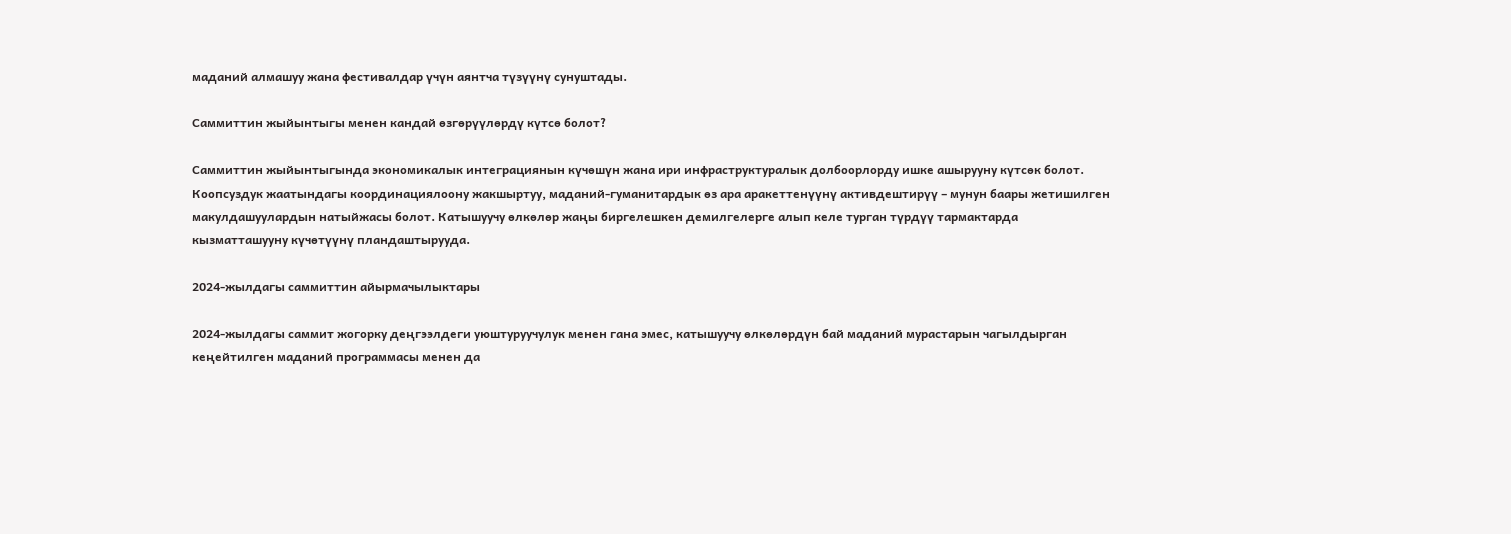маданий алмашуу жана фестивалдар үчүн аянтча түзүүнү сунуштады.

Саммиттин жыйынтыгы менен кандай өзгөрүүлөрдү күтсө болот?

Саммиттин жыйынтыгында экономикалык интеграциянын күчөшүн жана ири инфраструктуралык долбоорлорду ишке ашырууну күтсөк болот. Коопсуздук жаатындагы координациялоону жакшыртуу, маданий-гуманитардык өз ара аракеттенүүнү активдештирүү – мунун баары жетишилген макулдашуулардын натыйжасы болот. Катышуучу өлкөлөр жаңы биргелешкен демилгелерге алып келе турган түрдүү тармактарда кызматташууну күчөтүүнү пландаштырууда.

2024-жылдагы саммиттин айырмачылыктары

2024-жылдагы саммит жогорку деңгээлдеги уюштуруучулук менен гана эмес, катышуучу өлкөлөрдүн бай маданий мурастарын чагылдырган кеңейтилген маданий программасы менен да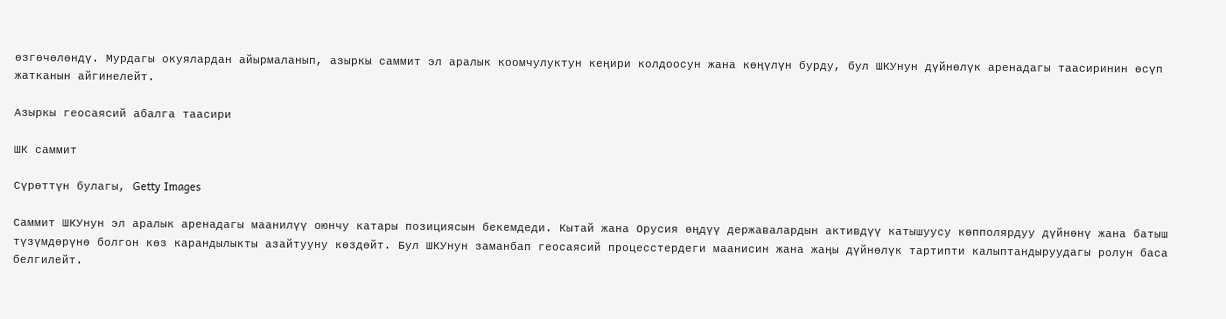өзгөчөлөндү. Мурдагы окуялардан айырмаланып, азыркы саммит эл аралык коомчулуктун кеңири колдоосун жана көңүлүн бурду, бул ШКУнун дүйнөлүк аренадагы таасиринин өсүп жатканын айгинелейт.

Азыркы геосаясий абалга таасири

ШК саммит

Сүрөттүн булагы, Getty Images

Саммит ШКУнун эл аралык аренадагы маанилүү оюнчу катары позициясын бекемдеди. Кытай жана Орусия өңдүү державалардын активдүү катышуусу көпполярдуу дүйнөнү жана батыш түзүмдөрүнө болгон көз карандылыкты азайтууну көздөйт. Бул ШКУнун заманбап геосаясий процесстердеги маанисин жана жаңы дүйнөлүк тартипти калыптандыруудагы ролун баса белгилейт.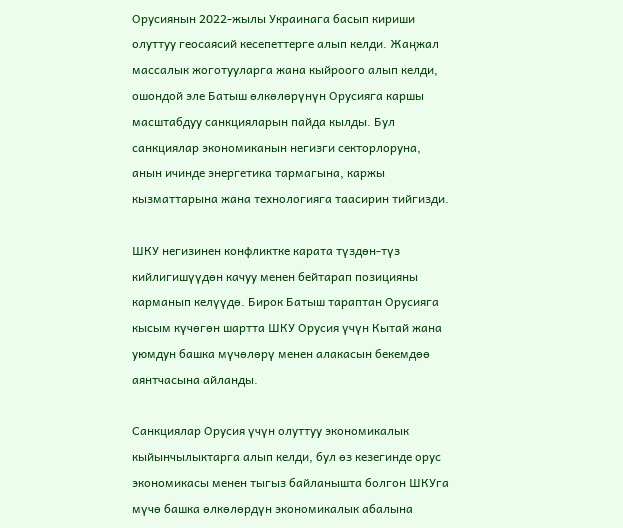Орусиянын 2022-жылы Украинага басып кириши олуттуу геосаясий кесепеттерге алып келди. Жаңжал массалык жоготууларга жана кыйроого алып келди, ошондой эле Батыш өлкөлөрүнүн Орусияга каршы масштабдуу санкцияларын пайда кылды. Бул санкциялар экономиканын негизги секторлоруна, анын ичинде энергетика тармагына, каржы кызматтарына жана технологияга таасирин тийгизди.

ШКУ негизинен конфликтке карата түздөн-түз кийлигишүүдөн качуу менен бейтарап позицияны карманып келүүдө. Бирок Батыш тараптан Орусияга кысым күчөгөн шартта ШКУ Орусия үчүн Кытай жана уюмдун башка мүчөлөрү менен алакасын бекемдөө аянтчасына айланды.

Санкциялар Орусия үчүн олуттуу экономикалык кыйынчылыктарга алып келди, бул өз кезегинде орус экономикасы менен тыгыз байланышта болгон ШКУга мүчө башка өлкөлөрдүн экономикалык абалына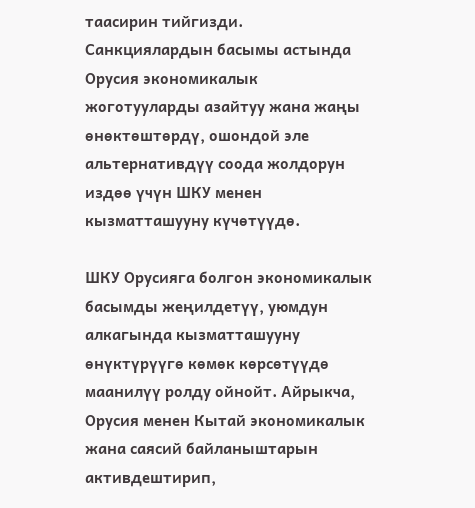таасирин тийгизди. Санкциялардын басымы астында Орусия экономикалык жоготууларды азайтуу жана жаңы өнөктөштөрдү, ошондой эле альтернативдүү соода жолдорун издөө үчүн ШКУ менен кызматташууну күчөтүүдө.

ШКУ Орусияга болгон экономикалык басымды жеңилдетүү, уюмдун алкагында кызматташууну өнүктүрүүгө көмөк көрсөтүүдө маанилүү ролду ойнойт. Айрыкча, Орусия менен Кытай экономикалык жана саясий байланыштарын активдештирип,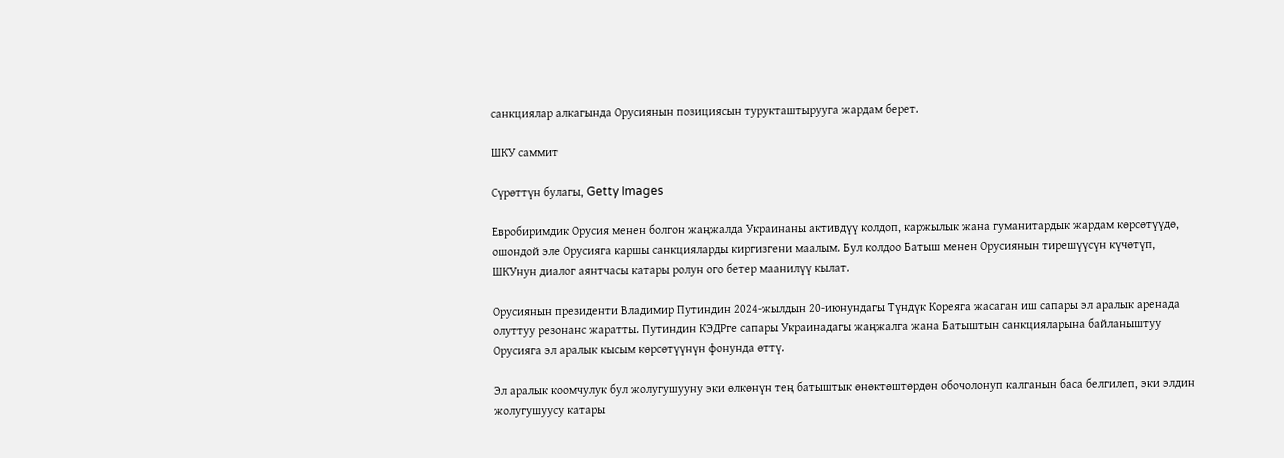санкциялар алкагында Орусиянын позициясын турукташтырууга жардам берет.

ШКУ саммит

Сүрөттүн булагы, Getty Images

Евробиримдик Орусия менен болгон жаңжалда Украинаны активдүү колдоп, каржылык жана гуманитардык жардам көрсөтүүдө, ошондой эле Орусияга каршы санкцияларды киргизгени маалым. Бул колдоо Батыш менен Орусиянын тирешүүсүн күчөтүп, ШКУнун диалог аянтчасы катары ролун ого бетер маанилүү кылат.

Орусиянын президенти Владимир Путиндин 2024-жылдын 20-июнундагы Түндүк Кореяга жасаган иш сапары эл аралык аренада олуттуу резонанс жаратты. Путиндин КЭДРге сапары Украинадагы жаңжалга жана Батыштын санкцияларына байланыштуу Орусияга эл аралык кысым көрсөтүүнүн фонунда өттү.

Эл аралык коомчулук бул жолугушууну эки өлкөнүн тең батыштык өнөктөштөрдөн обочолонуп калганын баса белгилеп, эки элдин жолугушуусу катары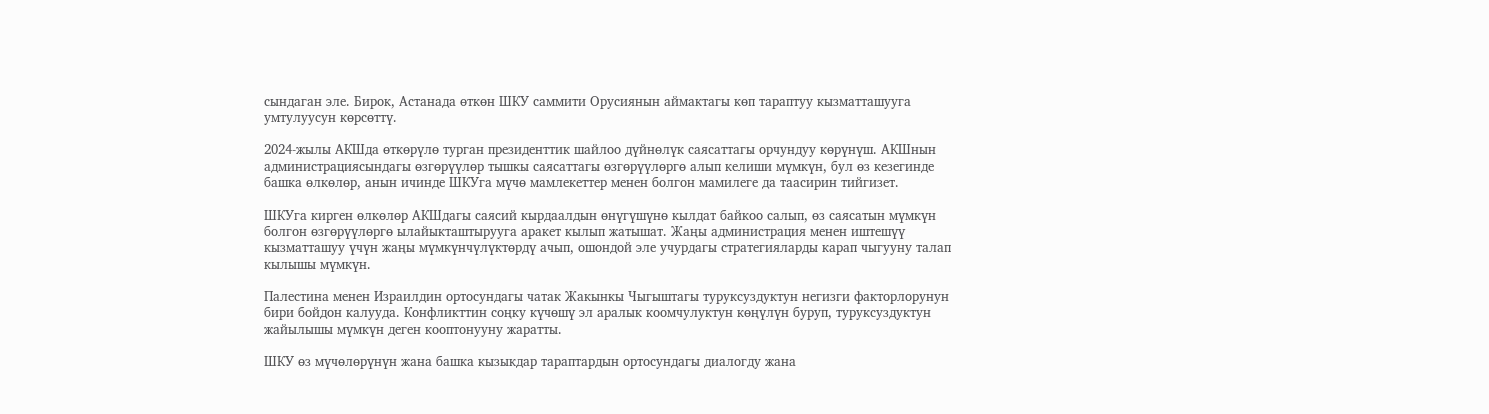сындаган эле. Бирок, Астанада өткөн ШКУ саммити Орусиянын аймактагы көп тараптуу кызматташууга умтулуусун көрсөттү.

2024-жылы АКШда өткөрүлө турган президенттик шайлоо дүйнөлүк саясаттагы орчундуу көрүнүш. АКШнын администрациясындагы өзгөрүүлөр тышкы саясаттагы өзгөрүүлөргө алып келиши мүмкүн, бул өз кезегинде башка өлкөлөр, анын ичинде ШКУга мүчө мамлекеттер менен болгон мамилеге да таасирин тийгизет.

ШКУга кирген өлкөлөр АКШдагы саясий кырдаалдын өнүгүшүнө кылдат байкоо салып, өз саясатын мүмкүн болгон өзгөрүүлөргө ылайыкташтырууга аракет кылып жатышат. Жаңы администрация менен иштешүү кызматташуу үчүн жаңы мүмкүнчүлүктөрдү ачып, ошондой эле учурдагы стратегияларды карап чыгууну талап кылышы мүмкүн.

Палестина менен Израилдин ортосундагы чатак Жакынкы Чыгыштагы туруксуздуктун негизги факторлорунун бири бойдон калууда. Конфликттин соңку күчөшү эл аралык коомчулуктун көңүлүн буруп, туруксуздуктун жайылышы мүмкүн деген кооптонууну жаратты.

ШКУ өз мүчөлөрүнүн жана башка кызыкдар тараптардын ортосундагы диалогду жана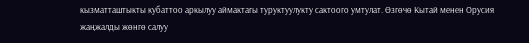кызматташтыкты кубаттоо аркылуу аймактагы туруктуулукту сактоого умтулат. Өзгөчө Кытай менен Орусия жаңжалды жөнгө салуу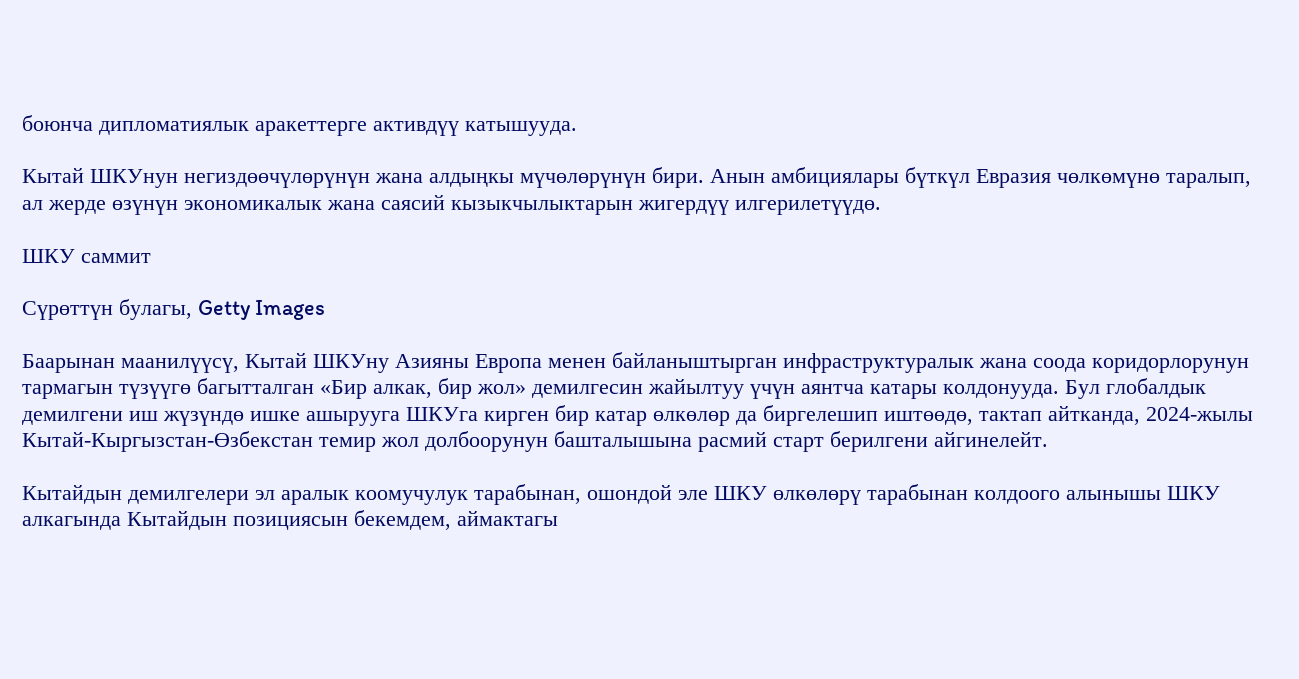боюнча дипломатиялык аракеттерге активдүү катышууда.

Кытай ШКУнун негиздөөчүлөрүнүн жана алдыңкы мүчөлөрүнүн бири. Анын амбициялары бүткүл Евразия чөлкөмүнө таралып, ал жерде өзүнүн экономикалык жана саясий кызыкчылыктарын жигердүү илгерилетүүдө.

ШКУ саммит

Сүрөттүн булагы, Getty Images

Баарынан маанилүүсү, Кытай ШКУну Азияны Европа менен байланыштырган инфраструктуралык жана соода коридорлорунун тармагын түзүүгө багытталган «Бир алкак, бир жол» демилгесин жайылтуу үчүн аянтча катары колдонууда. Бул глобалдык демилгени иш жүзүндө ишке ашырууга ШКУга кирген бир катар өлкөлөр да биргелешип иштөөдө, тактап айтканда, 2024-жылы Кытай-Кыргызстан-Өзбекстан темир жол долбоорунун башталышына расмий старт берилгени айгинелейт.

Кытайдын демилгелери эл аралык коомучулук тарабынан, ошондой эле ШКУ өлкөлөрү тарабынан колдоого алынышы ШКУ алкагында Кытайдын позициясын бекемдем, аймактагы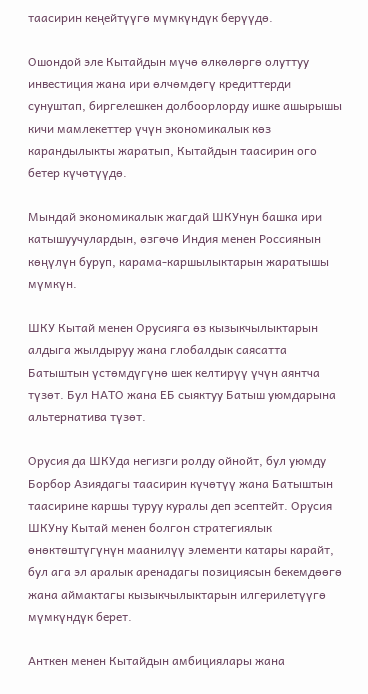таасирин кеңейтүүгө мүмкүндүк берүүдө.

Ошондой эле Кытайдын мүчө өлкөлөргө олуттуу инвестиция жана ири өлчөмдөгү кредиттерди сунуштап, биргелешкен долбоорлорду ишке ашырышы кичи мамлекеттер үчүн экономикалык көз карандылыкты жаратып, Кытайдын таасирин ого бетер күчөтүүдө.

Мындай экономикалык жагдай ШКУнун башка ири катышуучулардын, өзгөчө Индия менен Россиянын көңүлүн буруп, карама-каршылыктарын жаратышы мүмкүн.

ШКУ Кытай менен Орусияга өз кызыкчылыктарын алдыга жылдыруу жана глобалдык саясатта Батыштын үстөмдүгүнө шек келтирүү үчүн аянтча түзөт. Бул НАТО жана ЕБ сыяктуу Батыш уюмдарына альтернатива түзөт.

Орусия да ШКУда негизги ролду ойнойт, бул уюмду Борбор Азиядагы таасирин күчөтүү жана Батыштын таасирине каршы туруу куралы деп эсептейт. Орусия ШКУну Кытай менен болгон стратегиялык өнөктөштүгүнүн маанилүү элементи катары карайт, бул ага эл аралык аренадагы позициясын бекемдөөгө жана аймактагы кызыкчылыктарын илгерилетүүгө мүмкүндүк берет.

Анткен менен Кытайдын амбициялары жана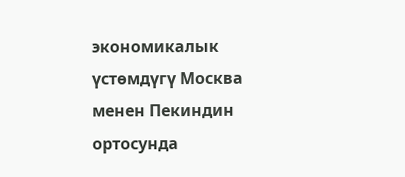экономикалык үстөмдүгү Москва менен Пекиндин ортосунда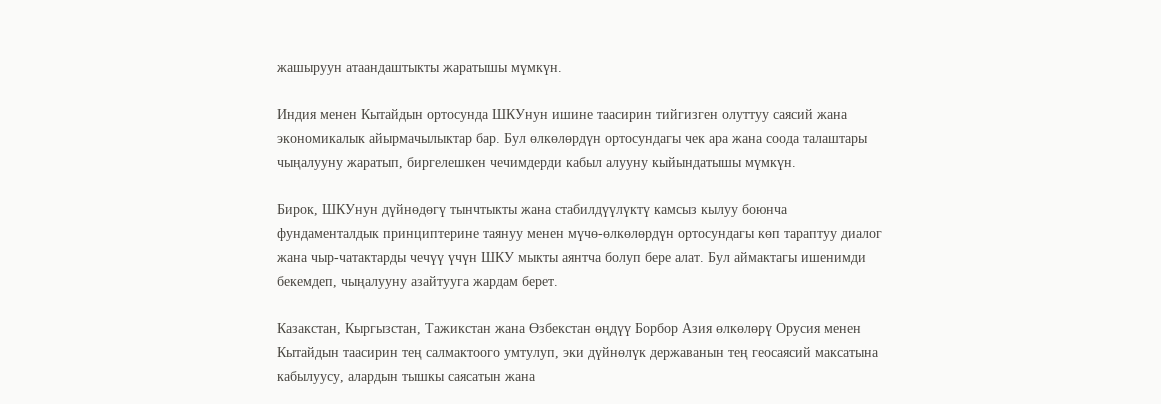жашыруун атаандаштыкты жаратышы мүмкүн.

Индия менен Кытайдын ортосунда ШКУнун ишине таасирин тийгизген олуттуу саясий жана экономикалык айырмачылыктар бар. Бул өлкөлөрдүн ортосундагы чек ара жана соода талаштары чыңалууну жаратып, биргелешкен чечимдерди кабыл алууну кыйындатышы мүмкүн.

Бирок, ШКУнун дүйнөдөгү тынчтыкты жана стабилдүүлүктү камсыз кылуу боюнча фундаменталдык принциптерине таянуу менен мүчө-өлкөлөрдүн ортосундагы көп тараптуу диалог жана чыр-чатактарды чечүү үчүн ШКУ мыкты аянтча болуп бере алат. Бул аймактагы ишенимди бекемдеп, чыңалууну азайтууга жардам берет.

Казакстан, Кыргызстан, Тажикстан жана Өзбекстан өңдүү Борбор Азия өлкөлөрү Орусия менен Кытайдын таасирин тең салмактоого умтулуп, эки дүйнөлүк державанын тең геосаясий максатына кабылуусу, алардын тышкы саясатын жана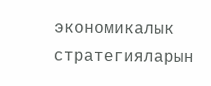экономикалык стратегияларын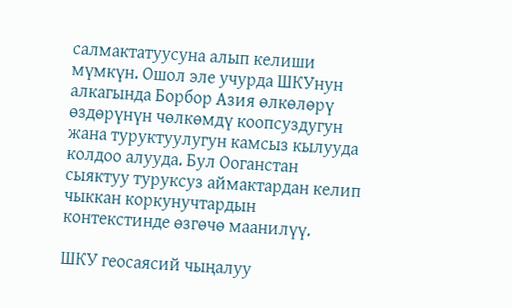салмактатуусуна алып келиши мүмкүн. Ошол эле учурда ШКУнун алкагында Борбор Азия өлкөлөрү өздөрүнүн чөлкөмдү коопсуздугун жана туруктуулугун камсыз кылууда колдоо алууда. Бул Ооганстан сыяктуу туруксуз аймактардан келип чыккан коркунучтардын контекстинде өзгөчө маанилүү.

ШКУ геосаясий чыңалуу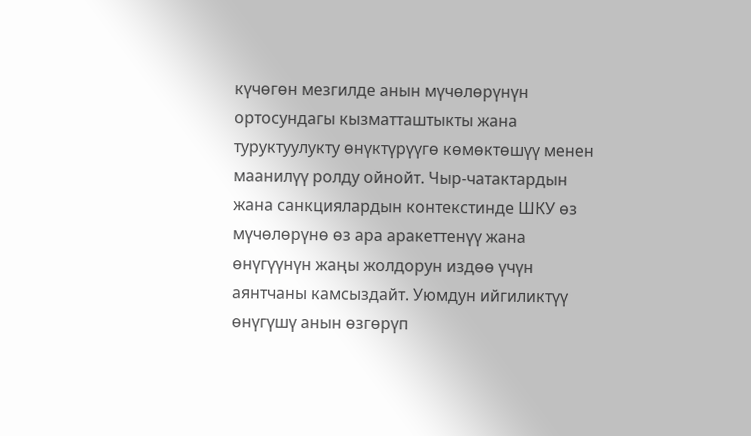күчөгөн мезгилде анын мүчөлөрүнүн ортосундагы кызматташтыкты жана туруктуулукту өнүктүрүүгө көмөктөшүү менен маанилүү ролду ойнойт. Чыр-чатактардын жана санкциялардын контекстинде ШКУ өз мүчөлөрүнө өз ара аракеттенүү жана өнүгүүнүн жаңы жолдорун издөө үчүн аянтчаны камсыздайт. Уюмдун ийгиликтүү өнүгүшү анын өзгөрүп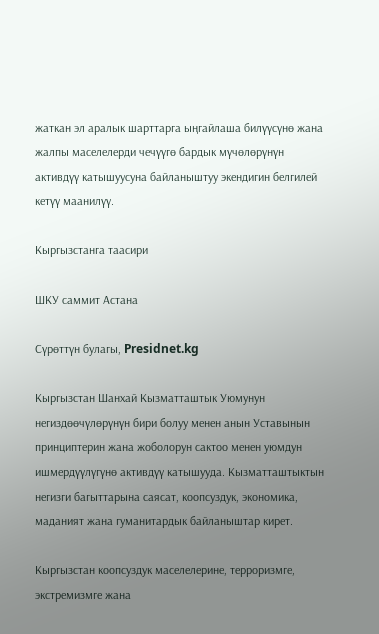жаткан эл аралык шарттарга ыңгайлаша билүүсүнө жана жалпы маселелерди чечүүгө бардык мүчөлөрүнүн активдүү катышуусуна байланыштуу экендигин белгилей кетүү маанилүү.

Кыргызстанга таасири

ШКУ саммит Астана

Сүрөттүн булагы, Presidnet.kg

Кыргызстан Шанхай Кызматташтык Уюмунун негиздөөчүлөрүнүн бири болуу менен анын Уставынын принциптерин жана жоболорун сактоо менен уюмдун ишмердүүлүгүнө активдүү катышууда. Кызматташтыктын негизги багыттарына саясат, коопсуздук, экономика, маданият жана гуманитардык байланыштар кирет.

Кыргызстан коопсуздук маселелерине, терроризмге, экстремизмге жана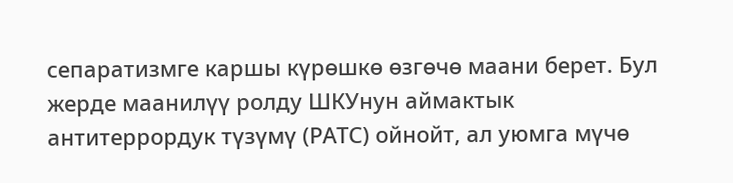сепаратизмге каршы күрөшкө өзгөчө маани берет. Бул жерде маанилүү ролду ШКУнун аймактык антитеррордук түзүмү (РАТС) ойнойт, ал уюмга мүчө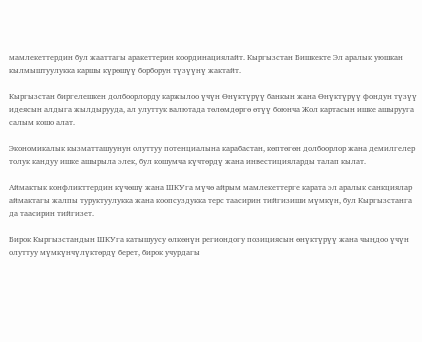мамлекеттердин бул жааттагы аракеттерин координациялайт. Кыргызстан Бишкекте Эл аралык уюшкан кылмыштуулукка каршы күрөшүү борборун түзүүнү жактайт.

Кыргызстан биргелешкен долбоорлорду каржылоо үчүн Өнүктүрүү банкын жана Өнүктүрүү фондун түзүү идеясын алдыга жылдырууда, ал улуттук валютада төлөмдөргө өтүү боюнча Жол картасын ишке ашырууга салым кошо алат.

Экономикалык кызматташуунун олуттуу потенциалына карабастан, көптөгөн долбоорлор жана демилгелер толук кандуу ишке ашырыла элек, бул кошумча күчтөрдү жана инвестицияларды талап кылат.

Аймактык конфликттердин күчөшү жана ШКУга мүчө айрым мамлекеттерге карата эл аралык санкциялар аймактагы жалпы туруктуулукка жана коопсуздукка терс таасирин тийгизиши мүмкүн, бул Кыргызстанга да таасирин тийгизет.

Бирок Кыргызстандын ШКУга катышуусу өлкөнүн региондогу позициясын өнүктүрүү жана чыңдоо үчүн олуттуу мүмкүнчүлүктөрдү берет, бирок учурдагы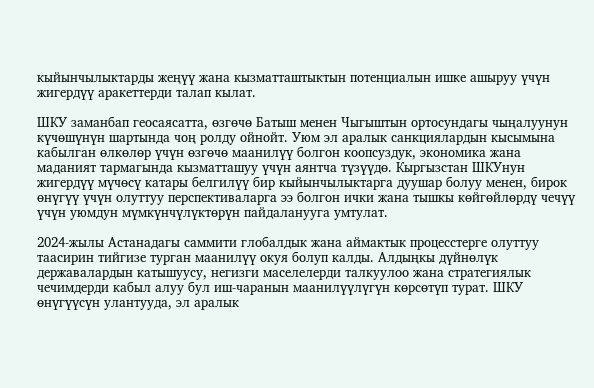кыйынчылыктарды жеңүү жана кызматташтыктын потенциалын ишке ашыруу үчүн жигердүү аракеттерди талап кылат.

ШКУ заманбап геосаясатта, өзгөчө Батыш менен Чыгыштын ортосундагы чыңалуунун күчөшүнүн шартында чоң ролду ойнойт. Уюм эл аралык санкциялардын кысымына кабылган өлкөлөр үчүн өзгөчө маанилүү болгон коопсуздук, экономика жана маданият тармагында кызматташуу үчүн аянтча түзүүдө. Кыргызстан ШКУнун жигердүү мүчөсү катары белгилүү бир кыйынчылыктарга дуушар болуу менен, бирок өнүгүү үчүн олуттуу перспективаларга ээ болгон ички жана тышкы көйгөйлөрдү чечүү үчүн уюмдун мүмкүнчүлүктөрүн пайдаланууга умтулат.

2024-жылы Астанадагы саммити глобалдык жана аймактык процесстерге олуттуу таасирин тийгизе турган маанилүү окуя болуп калды. Алдыңкы дүйнөлүк державалардын катышуусу, негизги маселелерди талкуулоо жана стратегиялык чечимдерди кабыл алуу бул иш-чаранын маанилүүлүгүн көрсөтүп турат. ШКУ өнүгүүсүн улантууда, эл аралык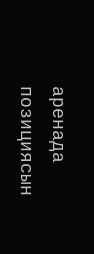аренада позициясын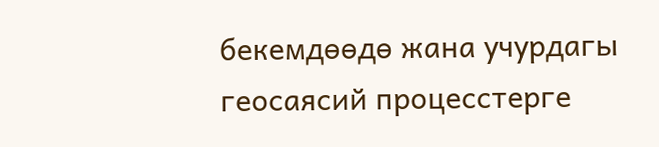бекемдөөдө жана учурдагы геосаясий процесстерге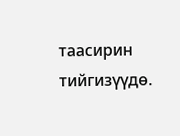таасирин тийгизүүдө.